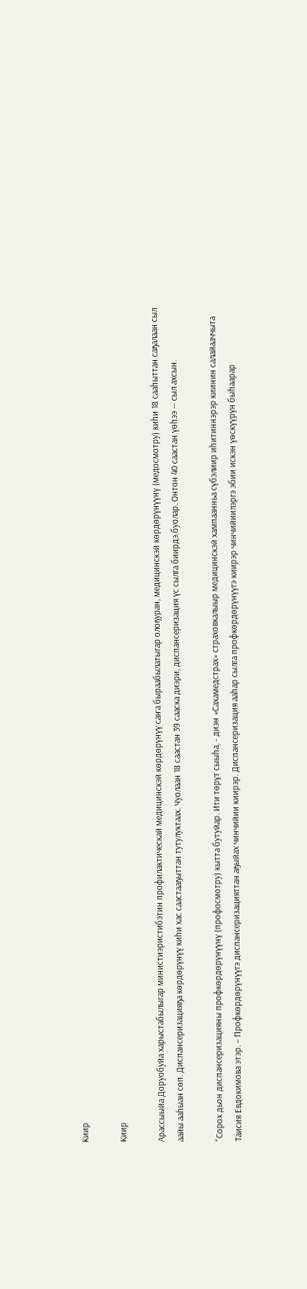Киир

Киир

Арассыыйа Доруобуйа харыстабылыгар министиэристибэтин профилактическай медицинскэй көрдөрүнүү саҥа быраабылатыгар олоҕуран, медицинскэй көрдөрүнүүнү (медосмотру) киһи 18 сааһыттан саҕалаан сыл аайы ааһыан сөп. Диспансеризацияҕа көрдөрүнүү киһи хас саастааҕыттан тутулуктаах. Чуолаан 18 саастан 39 сааска диэри, диспансеризация үс сылга биирдэ буолар. Онтон 40 саастан үөһээ -- сыл ахсын.

“Сорох дьон диспансеризацияны профкөрдөрүнүүнү (профосмотру) кытта бутуйар. Ити төрүт сыыһа, - диэн «Сахамедстрах» страховкалыыр медицинскэй хампаанньа сүбэлиир иһитиннэрэр киинин салайааччыта Таисия Евдокимова этэр. – Профкөрдөрүнүүгэ диспансеризацияттан аҕыйах чинчийии киирэр. Диспансеризация ааһар сылга профкөрдөрүнүүгэ киирэр чинчийиилэргэ эбии искэн үөскүүрүн быһаарар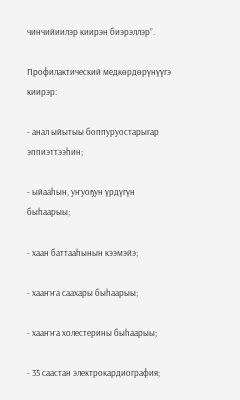чинчийиилэр киирэн биэрэллэр”.

Профилактический медкөрдөрүнүүгэ киирэр:

- анал ыйытыы боппуруостарыгар эппиэттээһин;

- ыйааһын, уҥуоҕун үрдүгүн быһаарыы;

- хаан баттааһынын кээмэйэ;

- хааҥҥа саахары быһаарыы;

- хааҥҥа холестерины быһаарыы;

- 35 саастан электрокардиография;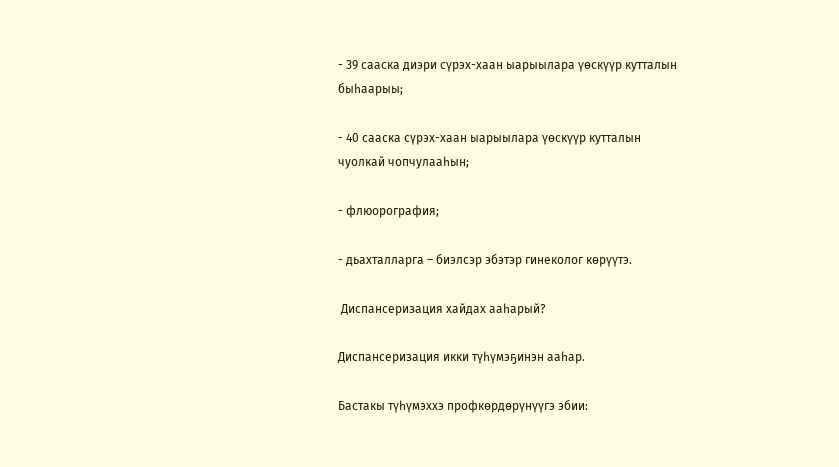- 39 сааска диэри сүрэх-хаан ыарыылара үөскүүр кутталын быһаарыы;

- 40 сааска сүрэх-хаан ыарыылара үөскүүр кутталын чуолкай чопчулааһын;

- флюорография;

- дьахталларга – биэлсэр эбэтэр гинеколог көрүүтэ.

 Диспансеризация хайдах ааһарый?

Диспансеризация икки түһүмэҕинэн ааһар.

Бастакы түһүмэххэ профкөрдөрүнүүгэ эбии: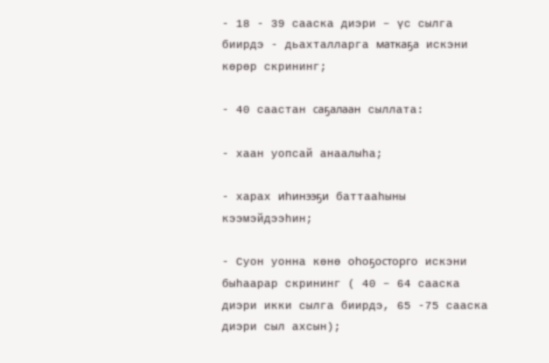- 18 - 39 сааска диэри – үс сылга биирдэ - дьахталларга маткаҕа искэни көрөр скрининг;

- 40 саастан саҕалаан сыллата:

- хаан уопсай анаалыһа;

- харах иһинээҕи баттааһыны кээмэйдээһин;

- Суон уонна көнө оһоҕосторго искэни быһаарар скрининг ( 40 – 64 сааска диэри икки сылга биирдэ, 65 -75 сааска диэри сыл ахсын);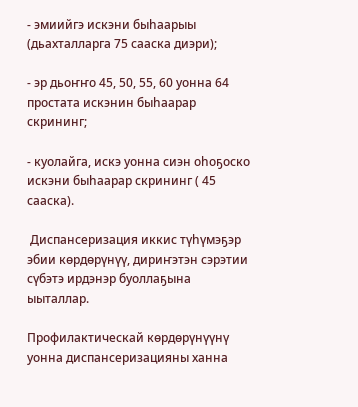- эмиийгэ искэни быһаарыы (дьахталларга 75 сааска диэри);

- эр дьоҥҥо 45, 50, 55, 60 уонна 64 простата искэнин быһаарар скрининг;

- куолайга, искэ уонна сиэн оһоҕоско искэни быһаарар скрининг ( 45 сааска).

 Диспансеризация иккис түһүмэҕэр эбии көрдөрүнүү, дириҥэтэн сэрэтии сүбэтэ ирдэнэр буоллаҕына ыыталлар.

Профилактическай көрдөрүнүүнү уонна диспансеризацияны ханна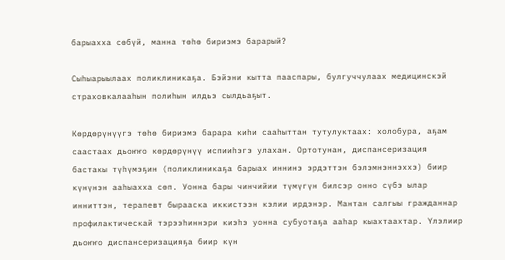барыахха сөбүй, манна төһө бириэмэ барарый?

Сыһыарыылаах поликлиникаҕа. Бэйэни кытта пааспары, булгуччулаах медицинскэй страховкалааһын полиһын илдьэ сылдьаҕыт.

Көрдөрүнүүгэ төһө бириэмэ барара киһи сааһыттан тутулуктаах: холобура, аҕам саастаах дьоҥҥо көрдөрүнүү испииһэгэ улахан. Ортотунан, диспансеризация бастакы түһүмэҕин (поликлиникаҕа барыах иннинэ эрдэттэн бэлэмнэннэххэ) биир күнүнэн ааһыахха сөп. Уонна бары чинчийии түмүгүн билсэр онно сүбэ ылар инниттэн, терапевт бырааска иккистээн кэлии ирдэнэр. Мантан салгыы гражданнар профилактическай тэрээһиннэри киэһэ уонна субуотаҕа ааһар кыахтаахтар. Үлэлиир дьоҥҥо диспансеризацияҕа биир күн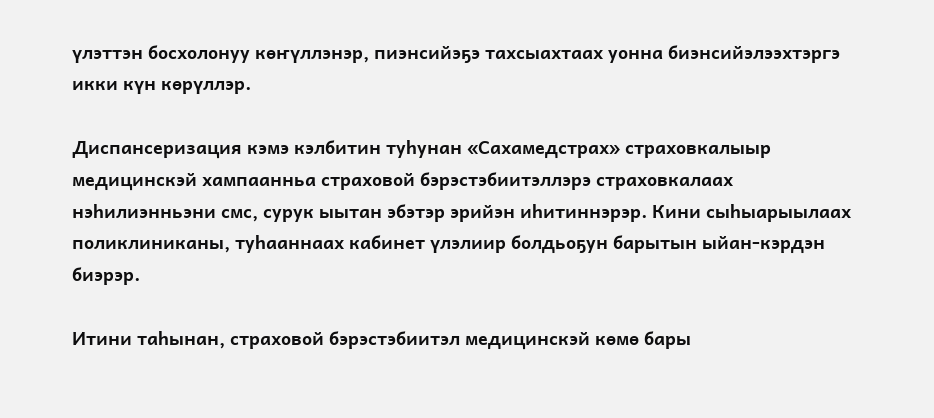үлэттэн босхолонуу көҥүллэнэр, пиэнсийэҕэ тахсыахтаах уонна биэнсийэлээхтэргэ икки күн көрүллэр.

Диспансеризация кэмэ кэлбитин туһунан «Сахамедстрах» страховкалыыр медицинскэй хампаанньа страховой бэрэстэбиитэллэрэ страховкалаах нэһилиэнньэни смс, сурук ыытан эбэтэр эрийэн иһитиннэрэр. Кини сыһыарыылаах поликлиниканы, туһааннаах кабинет үлэлиир болдьоҕун барытын ыйан-кэрдэн биэрэр.

Итини таһынан, страховой бэрэстэбиитэл медицинскэй көмө бары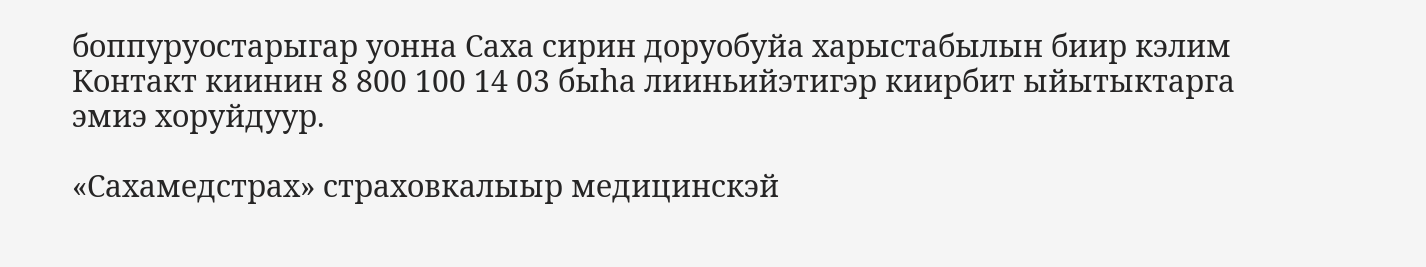боппуруостарыгар уонна Саха сирин доруобуйа харыстабылын биир кэлим Контакт киинин 8 800 100 14 03 быһа лииньийэтигэр киирбит ыйытыктарга эмиэ хоруйдуур.

«Сахамедстрах» страховкалыыр медицинскэй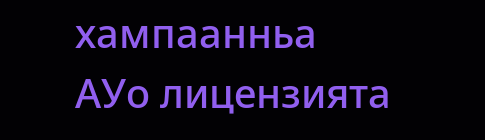хампаанньа АУо лицензията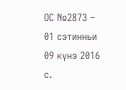ОС №2873 – 01 сэтинньи 09 күнэ 2016 с.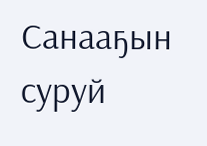Санааҕын суруй